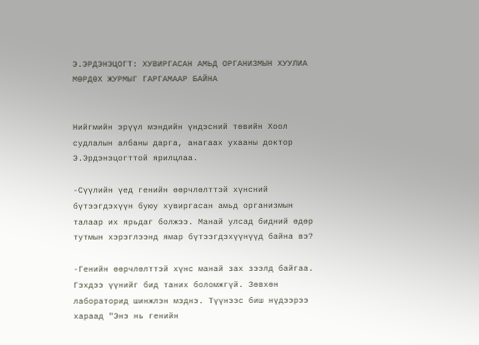Э.ЭРДЭНЭЦОГТ: ХУВИРГАСАН АМЬД ОРГАНИЗМЫН ХУУЛИА МӨРДӨХ ЖУРМЫГ ГАРГАМААР БАЙНА


Нийгмийн эрүүл мэндийн үндэсний төвийн Хоол судлалын албаны дарга, анагаах ухааны доктор Э.Эрдэнэцогттой ярилцлаа.

-Сүүлийн үед генийн өөрчлөлттэй хүнсний бүтээгдэхүүн буюу хувиргасан амьд организмын талаар их ярьдаг болжээ. Манай улсад бидний өдөр тутмын хэрэглээнд ямар бүтээгдэхүүнүүд байна вэ?

-Генийн өөрчлөлттэй хүнс манай зах зээлд байгаа. Гэхдээ үүнийг бид таних боломжгүй. Зөвхөн лабораторид шинжлэн мэднэ. Түүнээс биш нүдээрээ хараад "Энэ нь генийн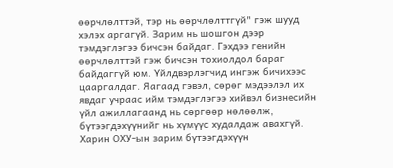өөрчлөлттэй, тэр нь өөрчлөлттгүй" гэж шууд хэлэх аргагүй. Зарим нь шошгон дээр тэмдэглэгээ бичсэн байдаг. Гэхдээ генийн өөрчлөлттэй гэж бичсэн тохиолдол бараг байдаггүй юм. Үйлдвэрлэгчид ингэж бичихээс цааргалдаг. Яагаад гэвэл, сөрөг мэдээлэл их явдаг учраас ийм тэмдэглэгээ хийвэл бизнесийн үйл ажиллагаанд нь сөргөөр нөлөөлж, бүтээгдэхүүнийг нь хүмүүс худалдаж авахгүй. Харин ОХУ-ын зарим бүтээгдэхүүн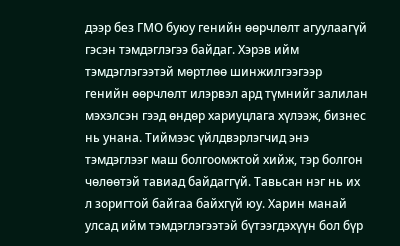дээр без ГМО буюу генийн өөрчлөлт агуулаагүй гэсэн тэмдэглэгээ байдаг. Хэрэв ийм тэмдэглэгээтэй мөртлөө шинжилгээгээр генийн өөрчлөлт илэрвэл ард түмнийг залилан мэхэлсэн гээд өндөр хариуцлага хүлээж, бизнес нь унана. Тиймээс үйлдвэрлэгчид энэ тэмдэглээг маш болгоомжтой хийж, тэр болгон чөлөөтэй тавиад байдаггүй. Тавьсан нэг нь их л зоригтой байгаа байхгүй юу. Харин манай улсад ийм тэмдэглэгээтэй бүтээгдэхүүн бол бүр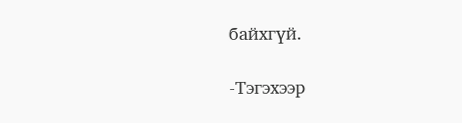байхгүй.

-Тэгэхээр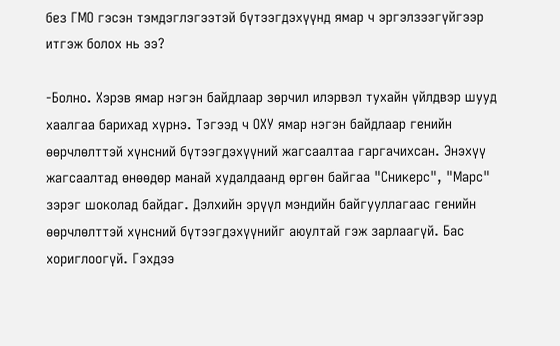без ГМО гэсэн тэмдэглэгээтэй бүтээгдэхүүнд ямар ч эргэлзээгүйгээр итгэж болох нь ээ?

-Болно. Хэрэв ямар нэгэн байдлаар зөрчил илэрвэл тухайн үйлдвэр шууд хаалгаа барихад хүрнэ. Тэгээд ч ОХУ ямар нэгэн байдлаар генийн өөрчлөлттэй хүнсний бүтээгдэхүүний жагсаалтаа гаргачихсан. Энэхүү жагсаалтад өнөөдөр манай худалдаанд өргөн байгаа "Сникерс", "Марс" зэрэг шоколад байдаг. Дэлхийн эрүүл мэндийн байгууллагаас генийн өөрчлөлттэй хүнсний бүтээгдэхүүнийг аюултай гэж зарлаагүй. Бас хориглоогүй. Гэхдээ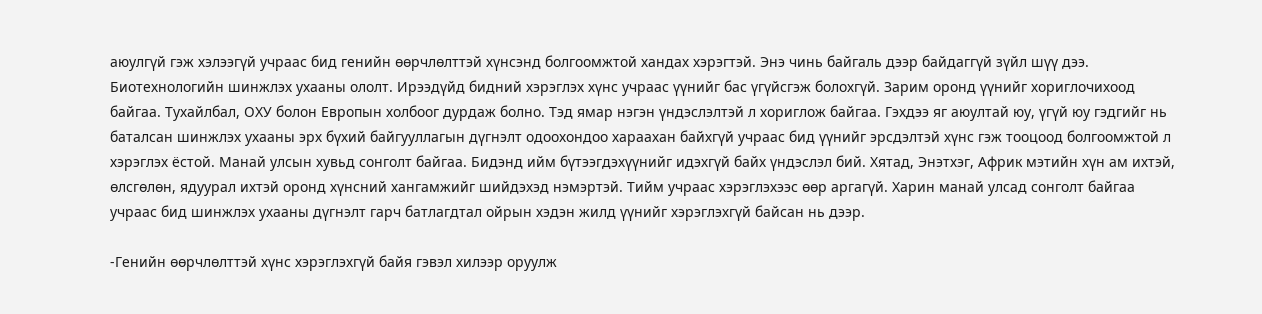аюулгүй гэж хэлээгүй учраас бид генийн өөрчлөлттэй хүнсэнд болгоомжтой хандах хэрэгтэй. Энэ чинь байгаль дээр байдаггүй зүйл шүү дээ. Биотехнологийн шинжлэх ухааны ололт. Ирээдүйд бидний хэрэглэх хүнс учраас үүнийг бас үгүйсгэж болохгүй. Зарим оронд үүнийг хориглочихоод байгаа. Тухайлбал, ОХУ болон Европын холбоог дурдаж болно. Тэд ямар нэгэн үндэслэлтэй л хориглож байгаа. Гэхдээ яг аюултай юу, үгүй юу гэдгийг нь баталсан шинжлэх ухааны эрх бүхий байгууллагын дүгнэлт одоохондоо хараахан байхгүй учраас бид үүнийг эрсдэлтэй хүнс гэж тооцоод болгоомжтой л хэрэглэх ёстой. Манай улсын хувьд сонголт байгаа. Бидэнд ийм бүтээгдэхүүнийг идэхгүй байх үндэслэл бий. Хятад, Энэтхэг, Африк мэтийн хүн ам ихтэй, өлсгөлөн, ядуурал ихтэй оронд хүнсний хангамжийг шийдэхэд нэмэртэй. Тийм учраас хэрэглэхээс өөр аргагүй. Харин манай улсад сонголт байгаа учраас бид шинжлэх ухааны дүгнэлт гарч батлагдтал ойрын хэдэн жилд үүнийг хэрэглэхгүй байсан нь дээр.

-Генийн өөрчлөлттэй хүнс хэрэглэхгүй байя гэвэл хилээр оруулж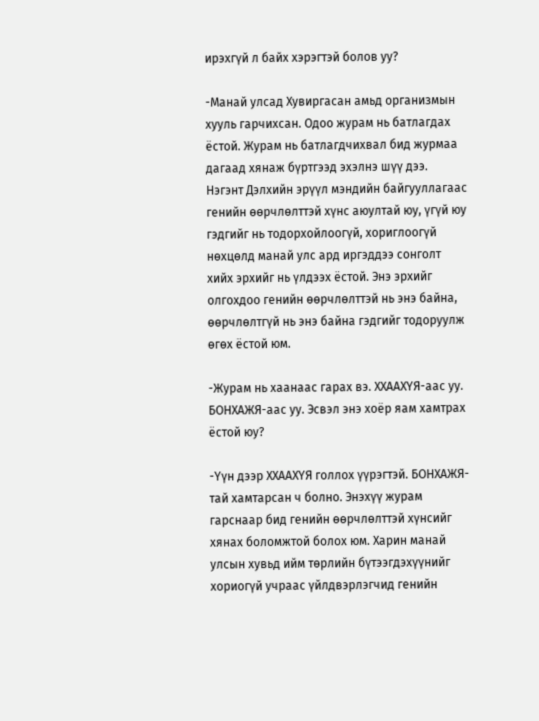ирэхгүй л байх хэрэгтэй болов уу?

-Манай улсад Хувиргасан амьд организмын хууль гарчихсан. Одоо журам нь батлагдах ёстой. Журам нь батлагдчихвал бид журмаа дагаад хянаж бүртгээд эхэлнэ шүү дээ. Нэгэнт Дэлхийн эрүүл мэндийн байгууллагаас генийн өөрчлөлттэй хүнс аюултай юу, үгүй юу гэдгийг нь тодорхойлоогүй, хориглоогүй нөхцөлд манай улс ард иргэддээ сонголт хийх эрхийг нь үлдээх ёстой. Энэ эрхийг олгохдоо генийн өөрчлөлттэй нь энэ байна, өөрчлөлтгүй нь энэ байна гэдгийг тодоруулж өгөх ёстой юм.

-Журам нь хаанаас гарах вэ. ХХААХҮЯ-аас уу. БОНХАЖЯ-аас уу. Эсвэл энэ хоёр яам хамтрах ёстой юу?

-Үүн дээр ХХААХҮЯ голлох үүрэгтэй. БОНХАЖЯ-тай хамтарсан ч болно. Энэхүү журам гарснаар бид генийн өөрчлөлттэй хүнсийг хянах боломжтой болох юм. Харин манай улсын хувьд ийм төрлийн бүтээгдэхүүнийг хориогүй учраас үйлдвэрлэгчид генийн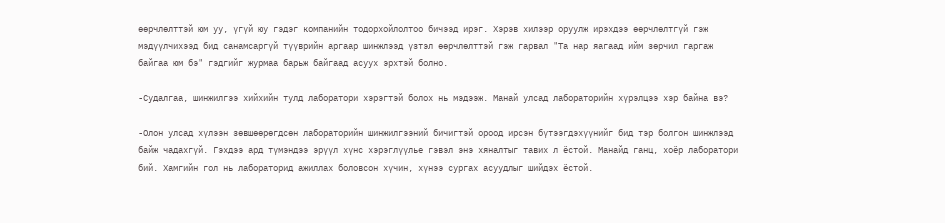өөрчлөлттэй юм уу, үгүй юу гэдэг компанийн тодорхойлолтоо бичээд ирэг. Хэрэв хилээр оруулж ирэхдээ өөрчлөлтгүй гэж мэдүүлчихээд бид санамсаргүй түүврийн аргаар шинжлээд үзтэл өөрчлөлттэй гэж гарвал "Та нар яагаад ийм зөрчил гаргаж байгаа юм бэ" гэдгийг журмаа барьж байгаад асуух эрхтэй болно.

-Судалгаа, шинжилгээ хийхийн тулд лаборатори хэрэгтэй болох нь мэдээж. Манай улсад лабораторийн хүрэлцээ хэр байна вэ?

-Олон улсад хүлээн зөвшөөрөгдсөн лабораторийн шинжилгээний бичигтэй ороод ирсэн бүтээгдэхүүнийг бид тэр болгон шинжлээд байж чадахгүй. Гэхдээ ард түмэндээ эрүүл хүнс хэрэглүүлье гэвэл энэ хяналтыг тавих л ёстой. Манайд ганц, хоёр лаборатори бий. Хамгийн гол нь лабораторид ажиллах боловсон хүчин, хүнээ сургах асуудлыг шийдэх ёстой.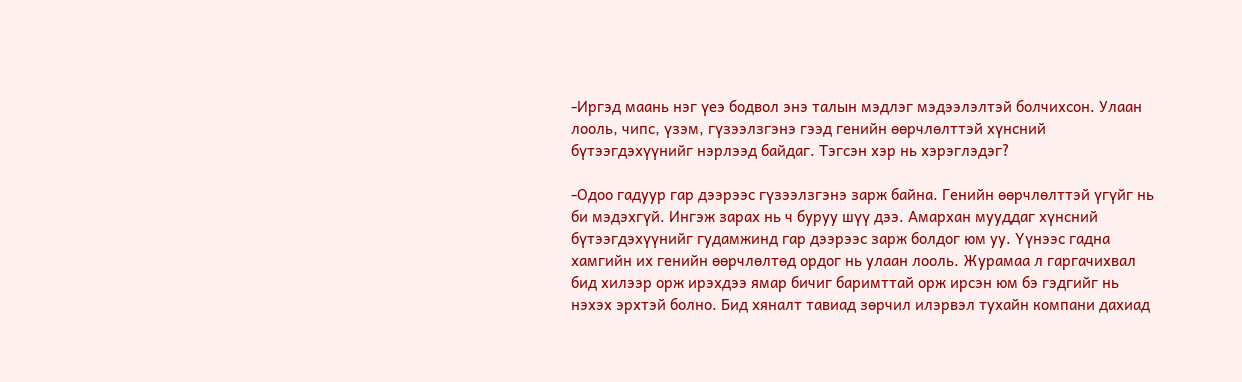-Иргэд маань нэг үеэ бодвол энэ талын мэдлэг мэдээлэлтэй болчихсон. Улаан лооль, чипс, үзэм, гүзээлзгэнэ гээд генийн өөрчлөлттэй хүнсний бүтээгдэхүүнийг нэрлээд байдаг. Тэгсэн хэр нь хэрэглэдэг?

-Одоо гадуур гар дээрээс гүзээлзгэнэ зарж байна. Генийн өөрчлөлттэй үгүйг нь би мэдэхгүй. Ингэж зарах нь ч буруу шүү дээ. Амархан мууддаг хүнсний бүтээгдэхүүнийг гудамжинд гар дээрээс зарж болдог юм уу. Үүнээс гадна хамгийн их генийн өөрчлөлтөд ордог нь улаан лооль. Журамаа л гаргачихвал бид хилээр орж ирэхдээ ямар бичиг баримттай орж ирсэн юм бэ гэдгийг нь нэхэх эрхтэй болно. Бид хяналт тавиад зөрчил илэрвэл тухайн компани дахиад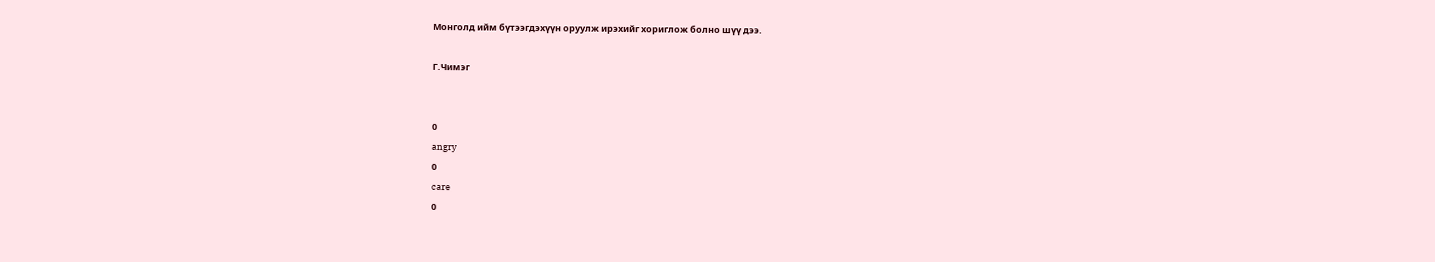Монголд ийм бүтээгдэхүүн оруулж ирэхийг хориглож болно шүү дээ.

Г.Чимэг


0
angry
0
care
0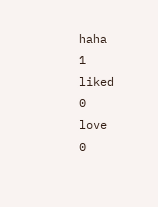haha
1
liked
0
love
0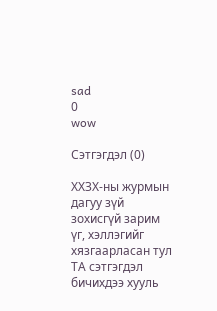sad
0
wow

Сэтгэгдэл (0)

ХХЗХ-ны журмын дагуу зүй зохисгүй зарим үг, хэллэгийг хязгаарласан тул ТА сэтгэгдэл бичихдээ хууль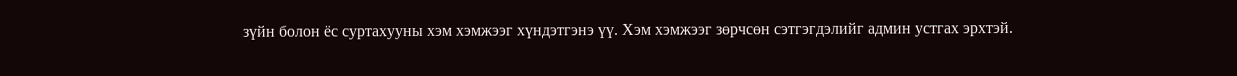зүйн болон ёс суртахууны хэм хэмжээг хүндэтгэнэ үү. Хэм хэмжээг зөрчсөн сэтгэгдэлийг админ устгах эрхтэй.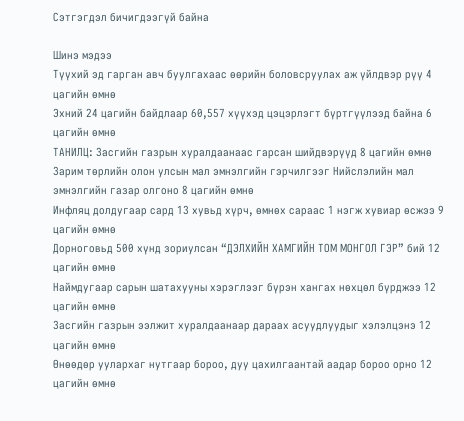Сэтгэгдэл бичигдээгүй байна

Шинэ мэдээ
Түүхий эд гарган авч буулгахаас өөрийн боловсруулах аж үйлдвэр рүү 4 цагийн өмнө
Эхний 24 цагийн байдлаар 60,557 хүүхэд цэцэрлэгт бүртгүүлээд байна 6 цагийн өмнө
ТАНИЛЦ: Засгийн газрын хуралдаанаас гарсан шийдвэрүүд 8 цагийн өмнө
Зарим төрлийн олон улсын мал эмнэлгийн гэрчилгээг Нийслэлийн мал эмнэлгийн газар олгоно 8 цагийн өмнө
Инфляц долдугаар сард 13 хувьд хүрч, өмнөх сараас 1 нэгж хувиар өсжээ 9 цагийн өмнө
Дорноговьд 500 хүнд зориулсан “ДЭЛХИЙН ХАМГИЙН ТОМ МОНГОЛ ГЭР” бий 12 цагийн өмнө
Наймдугаар сарын шатахууны хэрэглээг бүрэн хангах нөхцөл бүрджээ 12 цагийн өмнө
Засгийн газрын ээлжит хуралдаанаар дараах асуудлуудыг хэлэлцэнэ 12 цагийн өмнө
Өнөөдөр уулархаг нутгаар бороо, дуу цахилгаантай аадар бороо орно 12 цагийн өмнө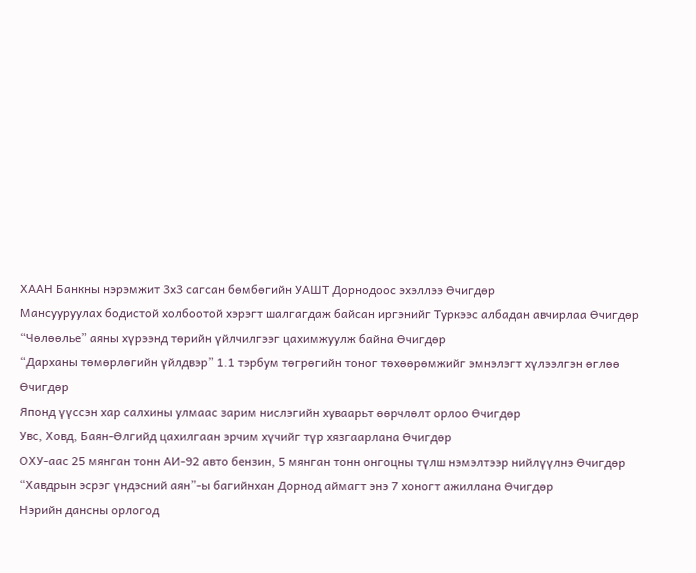ХААН Банкны нэрэмжит 3х3 сагсан бөмбөгийн УАШТ Дорнодоос эхэллээ Өчигдөр
Мансууруулах бодистой холбоотой хэрэгт шалгагдаж байсан иргэнийг Туркээс албадан авчирлаа Өчигдөр
“Чөлөөлье” аяны хүрээнд төрийн үйлчилгээг цахимжуулж байна Өчигдөр
“Дарханы төмөрлөгийн үйлдвэр” 1.1 тэрбум төгрөгийн тоног төхөөрөмжийг эмнэлэгт хүлээлгэн өглөө Өчигдөр
Японд үүссэн хар салхины улмаас зарим нислэгийн хуваарьт өөрчлөлт орлоо Өчигдөр
Увс, Ховд, Баян-Өлгийд цахилгаан эрчим хүчийг түр хязгаарлана Өчигдөр
ОХУ-аас 25 мянган тонн АИ-92 авто бензин, 5 мянган тонн онгоцны түлш нэмэлтээр нийлүүлнэ Өчигдөр
“Хавдрын эсрэг үндэсний аян”-ы багийнхан Дорнод аймагт энэ 7 хоногт ажиллана Өчигдөр
Нэрийн дансны орлогод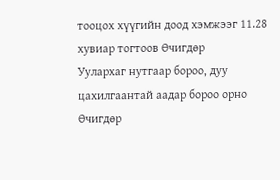тооцох хүүгийн доод хэмжээг 11.28 хувиар тогтоов Өчигдөр
Уулархаг нутгаар бороо, дуу цахилгаантай аадар бороо орно Өчигдөр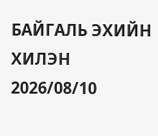БАЙГАЛЬ ЭХИЙН ХИЛЭН 2026/08/10